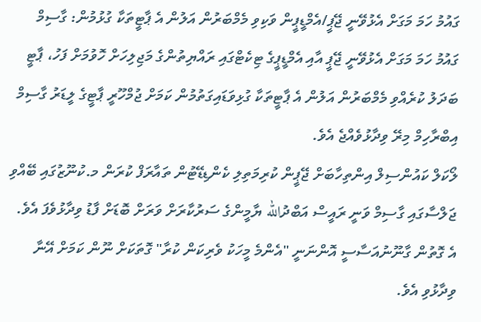ގައުމު ހަމަ މަގަށް އެޅުވޭނީ ޖޭޕީ/އެމްޑީޕީން ވަކިވި މެމްބަރުން އަލުން އެ ޕާޓީތަކާ ގުޅުމުން: ގާސިމް
ގައުމު ހަމަ މަގަށް އެޅުވޭނީ ޖޭޕީ އާއި އެމްޑީޕީގެ ޓިކެޓްގައި ރައްޔިތުންގެ މަޖިލިހަށް ހޮވުމަށް ފަހު، ޕާޓީ ބަދަލު ކުރެއްވި މެމްބަރުން އަލުން އެ ޕާޓީތަކާ ގުޅިވަޑައިގަތުމުން ކަމަށް ޖުމްހޫރީ ޕާޓީގެ ލީޑަރު ގާސިމް އިބްރާހިމް މިރޭ ވިދާޅުވެއްޖެ އެވެ.
ލޯކަލް ކައުންސިލް އިންތިހާބަށް ޖޭޕީން ކުރިމަތިލި ކެންޑިޑޭޓުން ތައާރަފް ކުރަން މ.ކުނޫޒުގައި ބޭއްވި ޖަލްސާގައި ގާސިމް ވަނީ ރައީސް އަބްދުالله ޔާމީންގެ ސަރުކާރަށް ވަރަށް ބޮޑަށް ފާޑު ވިދާޅުވެފަ އެވެ. އެ ގޮތުން ގާނޫނުއަސާސީ އޮންނަނީ "އެންމެ މީހަކު ވެރިކަން ކުރާ" ގޮތަކަށް ނޫން ކަމަށް އޭނާ ވިދާޅުވި އެވެ.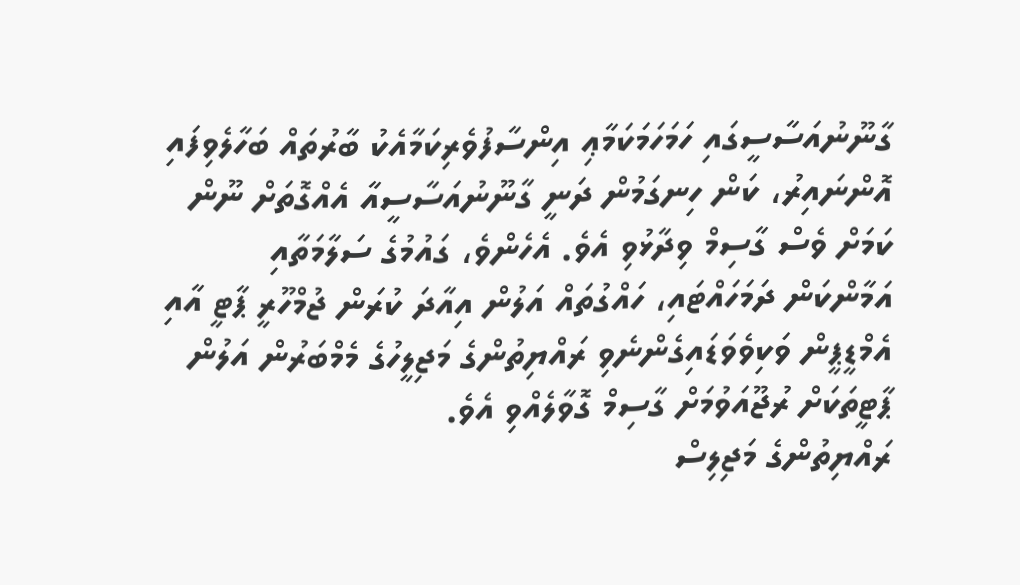ގާނޫނުއަސާސީގައި ހަމަހަމަކަމާޢި އިންސާފުވެރިކަމާއެކު ބާރުތައް ބަހާލެވިފައި އޮންނައިރު، ކަން ހިނގަމުން ދަނީ ގާނޫނުއަސާސީއާ އެއްގޮތަށް ނޫން ކަމަށް ވެސް ގާސިމް ވިދާޅުވި އެވެ. އެހެންވެ، ގައުމުގެ ސަލާމަތާއި އަމާންކަން ދަމަހައްޓައި، ހައްގުތައް އަލުން އިއާދަ ކުރަން ޖުމްހޫރީ ޕާޓީ އާއި އެމްޑީޕީން ވަކިވެވަޑައިގެންނެވި ރައްޔިތުންގެ މަޖިލީހުގެ މެމްބަރުން އަލުން ޕާޓީތަކަށް ރުޖޫއަވުމަށް ގާސިމް ގޮވާލެއްވި އެވެ.
ރައްޔިތުންގެ މަޖިލިސް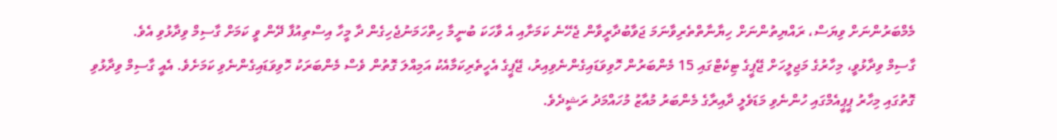މެމްބަރުންނަށް ވިޔަސް، ރައްޔިތުންނަށް ހިޔާނާތްތެރިވާނަމަ ޖަވާބުދާރީވާން ޖެހޭނެ ކަމަށާއި އެ ވާހަކަ ބުނީމާ ހިތްހަމަނުޖެހިގެން ދާ މީހާ އިސްތިއުފާ ދޭން ވީ ކަމަށް ގާސިމް ވިދާޅުވި އެވެ.
ގާސިމް ވިދާޅުވީ، މިހާރުގެ މަޖިލީހަށް ޖޭޕީގެ ޓިކެޓްގައި 15 މެންބަރުން ހޮވިވަޑައިގެންނެވިއިރު، ޖޭޕީގެ އެހީތެރިކަމާއެކު އަމިއްލަ ގޮތުން ވެސް މެންބަރަކު ހޮވިވަޑައިގެންނެވި ކަމަށެވެ. އެއީ ގާސިމް ވިދާޅުވި ގޮތުގައި މިހާރު ޕީޕީއެމްގައި ހުންނެވި މަޑަވެލީ ދާއިރާގެ މެންބަރު މުއާޒު މުހައްމަދު ރަޝީދެވެ.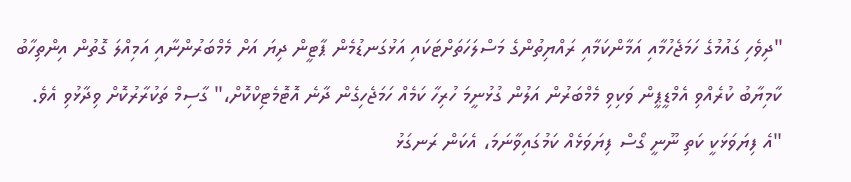"ދިވެހި ގައުމުގެ ހަމަޖެހުމާއި އަމާންކަމާއި ރައްޔިތުންގެ މަސްލަހަތަށްޓަކައި އަޅުގަނޑުމެން ޕާޓީން ދިޔަ އަށް މެމްބަރުންނާއި އަމިއްލަ ގޮތުން އިންތިހާބު ކާމިޔާބު ކުރެއްވި އެމްޑީޕީން ވަކިވި މެމްބަރުން އަލުން ގުޅުނީމަ ހުރިހާ ކަމެއް ހަމަޖެހިގެން ދާނެ އޮޓޮމެޓިކްކޮށް،" ގާސިމް ތަކުރާރުކޮށް ވިދާޅުވި އެވެ.
"އެ ފިޔަވަޅަކީ ކަތި ނޫނީ ގޯސް ފިޔަވަޅެއް ކަމުގައިވާނަމަ، އެކަން ރަނގަޅު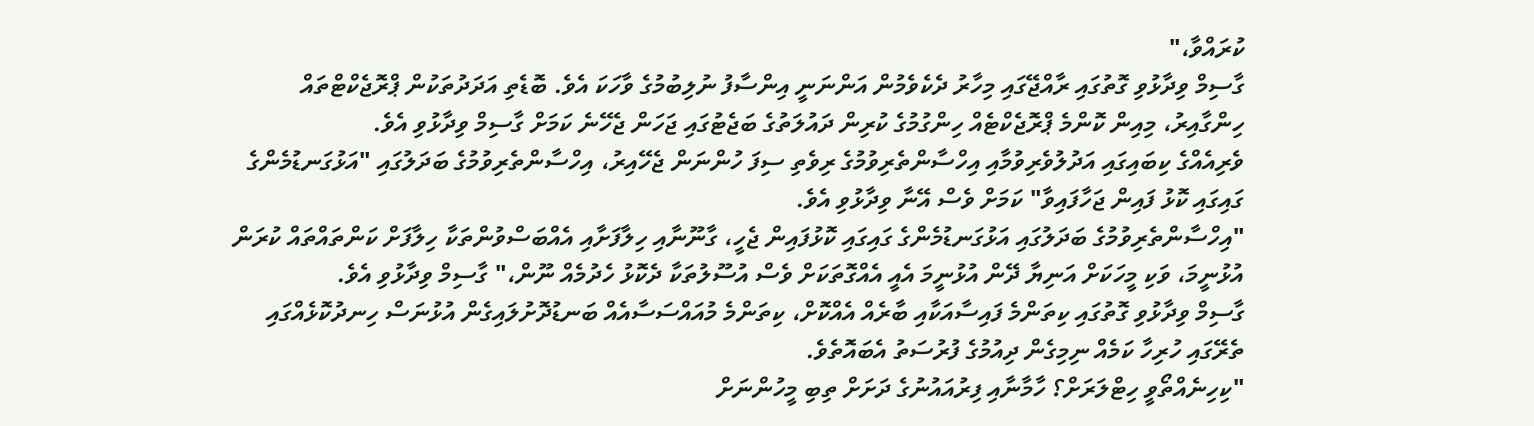ކުރައްވާ،"
ގާސިމް ވިދާޅުވި ގޮތުގައި ރާއްޖޭގައި މިހާރު ދެކެވެމުން އަންނަނީ އިންސާފު ނުލިބުމުގެ ވާހަކަ އެވެ. ބޮޑެތި އަދަދުތަކުން ޕްރޮޖެކްޓްތައް ހިންގާއިރު، މިއިން ކޮންމެ ޕްރޮޖެކްޓެއް ހިންގުމުގެ ކުރިން ދައުލަތުގެ ބަޖެޓުގައި ޖަހަން ޖެހޭނެ ކަމަށް ގާސިމް ވިދާޅުވި އެވެ.
ވެރިއެއްގެ ކިބައިގައި އަދުލުވެރިވުމާއި އިހްސާންތެރިވުމުގެ ރިވެތި ސިފަ ހުންނަން ޖެހޭއިރު، އިހްސާންތެރިވުމުގެ ބަދަލުގައި "އަޅުގަނޑުމެންގެ ގައިގައި ކޮޅު ފައިން ޖަހާފައިވާ" ކަމަށް ވެސް އޭނާ ވިދާޅުވި އެވެ.
"އިހްސާންތެރިވުމުގެ ބަދަލުގައި އަޅުގަނޑުމެންގެ ގައިގައި ކޮޅުފައިން ޖެހީ، ގާނޫނާއި ހިލާފަށާއި އެއްބަސްވުންތަކާ ހިލާފަށް ކަންތައްތައް ކުރަން އުޅުނީމަ، ވަކި މީހަކަށް އަނިޔާ ދޭން އުޅުނީމަ އެއީ އެއްގޮތަކަށް ވެސް އުސޫލުތަކާ ދެކޮޅު ހެދުމެއް ނޫން،" ގާސިމް ވިދާޅުވި އެވެ.
ގާސިމް ވިދާޅުވި ގޮތުގައި ކިތަންމެ ފައިސާއަކާއި ބާރެއް އެއްކޮށް، ކިތަންމެ މުއައްސަސާއެއް ބަނޑުދޮށުލައިގެން އުޅުނަސް ހިނދުކޮޅެއްގައި ތެރޭގައި ހުރިހާ ކަމެއް ނިމިގެން ދިއުމުގެ ފުރުސަތު އެބައޮތެވެ.
"ކިހިނެއްތޯވީ ހިޓްލަރަށް؟ ހާމާނާއި ފިރުއައުނުގެ ދަށަށް ތިބި މީހުންނަށް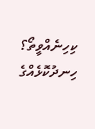ކިހިނެއްވީތޯ؟ ހިނދުކޮޅެއްގެ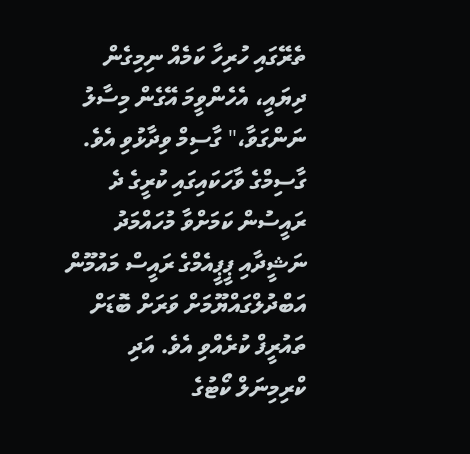ތެރޭގައި ހުރިހާ ކަމެއް ނިމިގެން ދިޔައީ، އެހެންވީމަ އޭގެން މިސާލު ނަންގަވާ،" ގާސިމް ވިދާޅުވި އެވެ.
ގާސިމްގެ ވާހަކައިގައި ކުރީގެ ދެ ރައީސުން ކަމަށްވާ މުހައްމަދު ނަޝީދާއި ޕީޕީއެމްގެ ރައީސް މައުމޫން އަބްދުލްގައްޔޫމަށް ވަރަށް ބޮޑަށް ތައުރީފް ކުރެއްވި އެވެ. އަދި ކްރިމިނަލް ކޯޓުގެ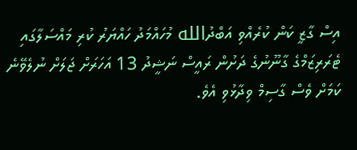އިސް ގާޒީ ކަން ކުރެއްވި އަބްދުالله މުހައްމަދު ހައްޔަރު ކުރި މައްސަލާގައި ޓެރަރިޒަމްގެ ގާނޫނުގެ ދަށުން ރައީސް ނަޝީދު 13 އަހަރަށް ޖަލަށް ނުލެވޭނެ ކަމަށް ވެސް ގާސިމް ވިދާޅުވި އެވެ.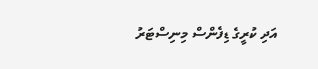އަދި ކުރީގެ ޑިފެންސް މިނިސްޓަރު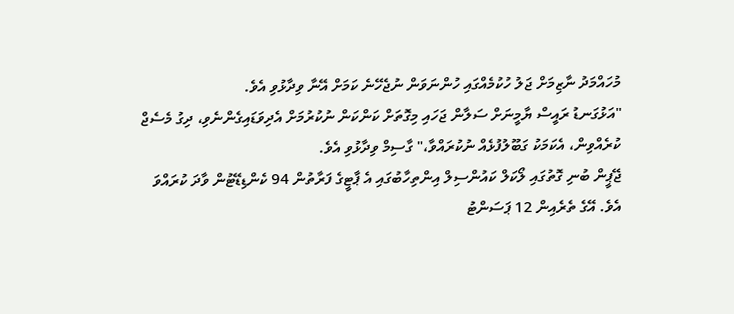މުހައްމަދު ނާޒިމަށް ޖަލު ހުކުމެއްގައި ހުންނަވަން ނުޖެހޭނެ ކަމަށް އޭނާ ވިދާޅުވި އެވެ.
"އަޅުގަނޑު ރައީސް ޔާމީނަށް ސަލާން ޖަހައި މިގޮތަށް ކަންކަން ނުކުރުމަށް އެދިވަޑައިގެންނެވި، ދިގު މެސެޖް ކުރެއްވިން، އެކަމަކު ގަބޫލުފުޅެއް ނުކުރައްވާ،" ގާސިމް ވިދާޅުވި އެވެ.
ޖޭޕީން ބުނި ގޮތުގައި ލޯކަލް ކައުންސިލް އިންތިހާބުގައި އެ ޕާޓީގެ ފަރާތުން 94 ކެންޑިޑޭޓުން ވާދަ ކުރައްވަ އެވެ. އޭގެ ތެރެއިން 12 ޕަސަންޓު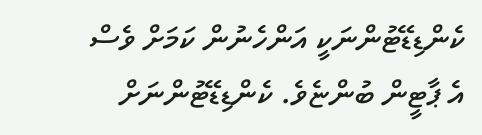ކެންޑިޑޭޓުންނަކީ އަންހެނުން ކަމަށް ވެސް އެ ޕާޓީން ބުންޏެވެ. ކެންޑިޑޭޓުންނަށް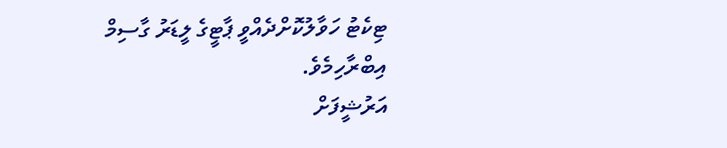ޓިކެޓު ހަވާލުކޮށްދެއްވީ ޕާޓީގެ ލީޑަރު ގާސިމް އިބްރާހިމެވެ.
އަރުޝީފަށް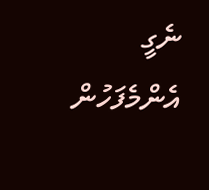ނެގީ
އެންމެފަހުން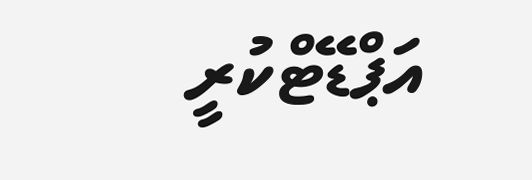އަޕްޑޭޓްކުރީ